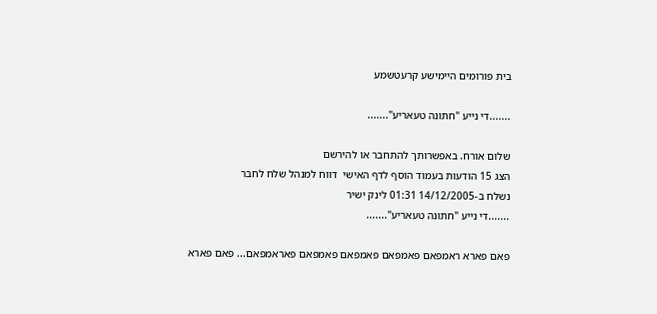בית פורומים היימישע קרעטשמע

.......די נייע "חתונה טעאריע".......

שלום אורח. באפשרותך להתחבר או להירשם
הצג 15 הודעות בעמוד הוסף לדף האישי  דווח למנהל שלח לחבר
נשלח ב-14/12/2005 01:31 לינק ישיר
.......די נייע "חתונה טעאריע".......

פאם פארא ראמפאם פאמפאם פאמפאם פאמפאם פאראמפאם... פאם פארא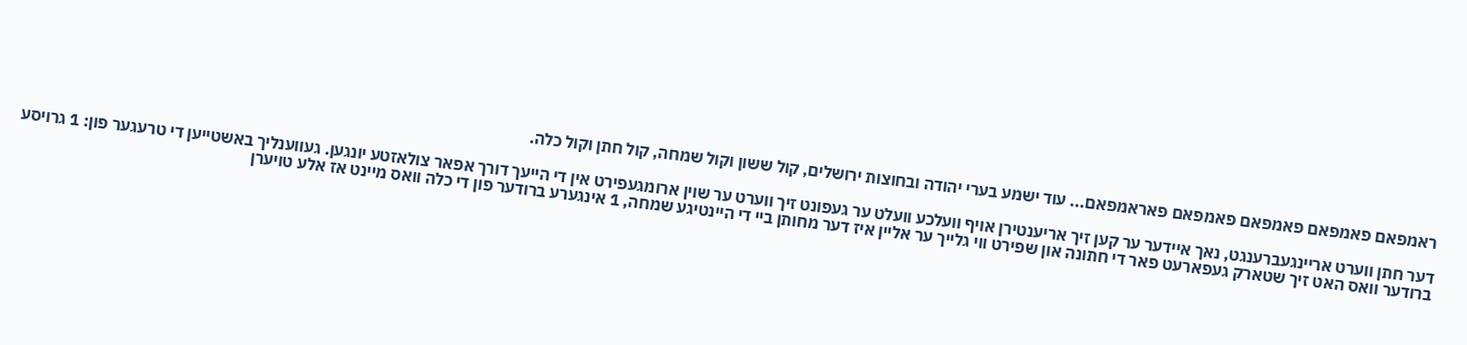ראמפאם פאמפאם פאמפאם פאמפאם פאראמפאם... עוד ישמע בערי יהודה ובחוצות ירושלים, קול ששון וקול שמחה, קול חתן וקול כלה.

דער חתן ווערט אריינגעברענגט, נאך איידער ער קען זיך אריענטירן אויף וועלכע וועלט ער געפונט זיך ווערט ער שוין ארומגעפירט אין די הייעך דורך אפאר צולאזטע יונגען. געווענליך באשטייען די טרעגער פון: 1 גרויסע ברודער וואס האט זיך שטארק געפארעט פאר די חתונה און שפירט ווי גלייך ער אליין איז דער מחותן ביי די היינטיגע שמחה, 1 אינגערע ברודער פון די כלה וואס מיינט אז אלע טויערן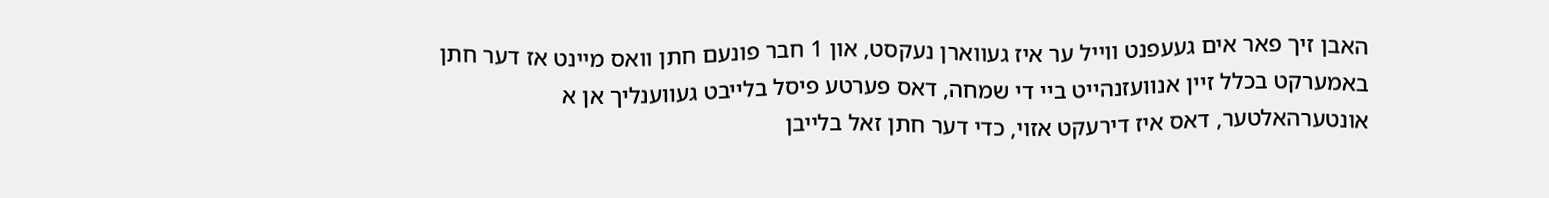האבן זיך פאר אים געעפנט ווייל ער איז געווארן נעקסט, און 1 חבר פונעם חתן וואס מיינט אז דער חתן באמערקט בכלל זיין אנוועזנהייט ביי די שמחה, דאס פערטע פיסל בלייבט געווענליך אן א אונטערהאלטער, דאס איז דירעקט אזוי, כדי דער חתן זאל בלייבן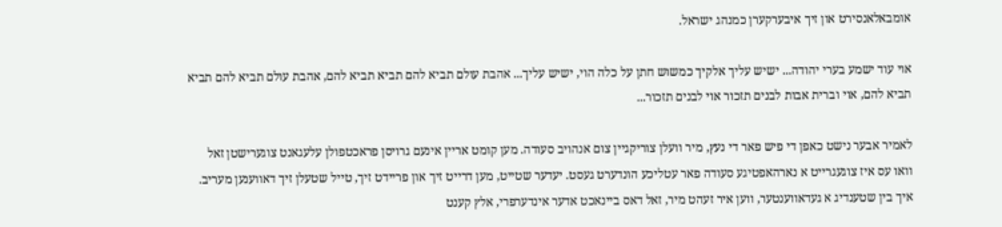אומבאלאנסירט און זיך איבערקערן כמנהג ישראל.

אוי עוד ישמע בערי יהודה... ישיש עליך אלקיך כמשוש חתן על כלה הוי, ישיש עליך... אהבת עולם תביא להם תביא תביא להם, אהבת עולם תביא להם תביא תביא להם, אוי וברית אבות לבנים תזכור אוי לבנים תזכור...

לאמיר אבער נישט כאפן די פיש פאר די נעץ, מיר וועלן צוריקגיין צום אנהויב סעודה. מען קומט אריין אינעם גרויסן פראכטפולן עלעגאנט צוגערישטן זאל וואו עס איז צוגעגרייט א נארהאפטיגע סעודה פאר עטליכע הונדערט געסט. יעדער שטייט, מען דרייט זיך און פריידט זיך, טייל שטעלן זיך דאווענען מעריב. איך בין שטענדיג א געדאווענטער, ווען איר זעהט מיר, זאל דאס ביינאכט אדער אינדערפרי, אלץ קענט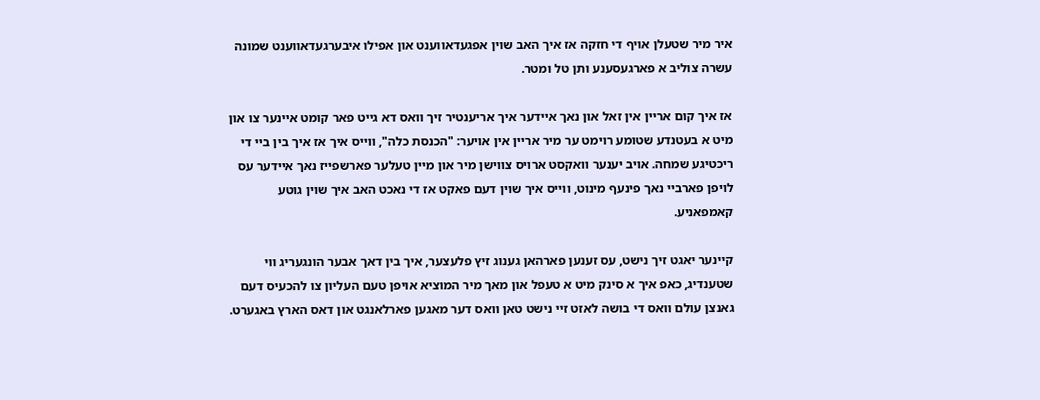איר מיר שטעלן אויף די חזקה אז איך האב שוין אפגעדאווענט און אפילו איבערגעדאווענט שמונה עשרה צוליב א פארגעסענע ותן טל ומטר.

אז איך קום אריין אין זאל און נאך איידער איך אריענטיר זיך וואס דא גייט פאר קומט איינער צו און מיט א בעטנדע שטומע רוימט ער מיר אריין אין אויער: "הכנסת כלה", ווייס איך אז איך בין ביי די ריכטיגע שמחה. אויב יענער וואקסט ארויס צווישן מיר און מיין טעלער פארשפייז נאך איידער עס לויפן פארביי נאך פינעף מינוט, ווייס איך שוין דעם פאקט אז די נאכט האב איך שוין גוטע קאמפאניע.

קיינער יאגט זיך נישט, עס זענען פארהאן גענוג זיץ פלעצער, איך בין דאך אבער הונגעריג ווי שטענדיג, כאפ איך א סינק מיט א טעפל און מאך מיר המוציא אויפן טעם העליון צו להכעיס דעם גאנצן עולם וואס די בושה לאזט זיי נישט טאן וואס דער מאגען פארלאנגט און דאס הארץ באגערט.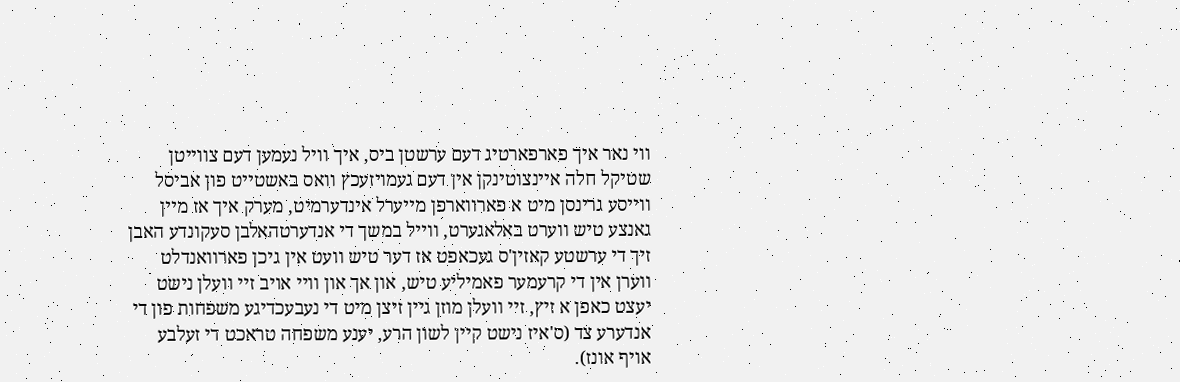ווי נאר איך פארפארטיג דעם ערשטן ביס, איך וויל נעמען דעם צווייטן שטיקל חלה איינצוטינקן אין דעם געמויזעכץ וואס באשטייט פון אביסל ווייסע גרינסן מיט א פארווארפן מייערל אינדערמיט, מערק איך אז מיין גאנצע טיש ווערט באלאגערט, ווייל במשך די אנדערטהאלבן סעקונדע האבן זיך די ערשטע קאזין'ס געכאפט אז דער טיש וועט אין גיכן פארוואנדלט ווערן אין די קרעמער פאמיליע טיש, און אך און וויי אויב זיי וועלן נישט יעצט כאפן א זיץ, זיי וועלן מוזן גיין זיצן מיט די נעבעכדיגע משפחות פון די אנדערע צד (ס'איז נישט קיין לשון הרע, יענע משפחה טראכט די זעלבע אויף אונז).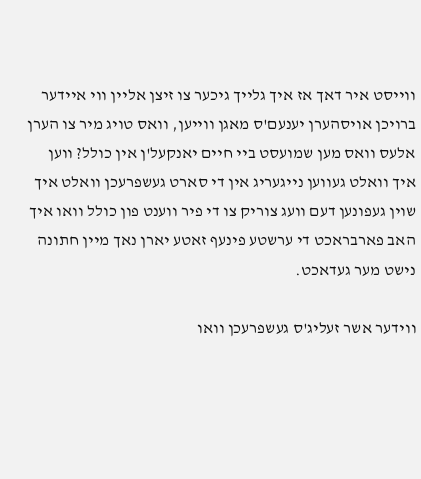ווייסט איר דאך אז איך גלייך גיכער צו זיצן אליין ווי איידער ברויכן אויסהערן יענעם'ס מאגן ווייען, וואס טויג מיר צו הערן אלעס וואס מען שמועסט ביי חיים יאנקעל'ן אין כולל? ווען איך וואלט געווען נייגעריג אין די סארט געשפרעכן וואלט איך שוין געפונען דעם וועג צוריק צו די פיר ווענט פון כולל וואו איך האב פארבראכט די ערשטע פינעף זאטע יארן נאך מיין חתונה נישט מער געדאכט.

ווידער אשר זעליג'ס געשפרעכן וואו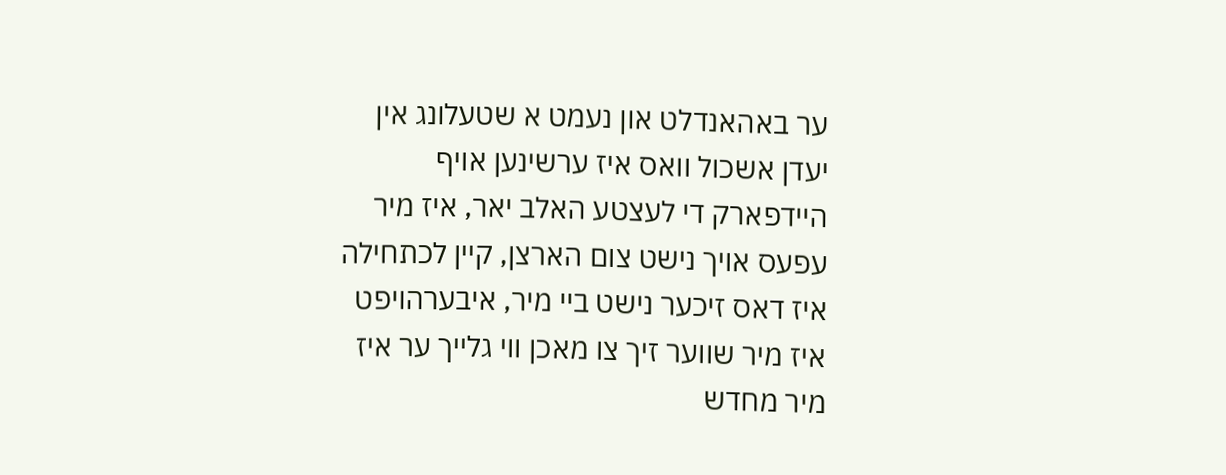ער באהאנדלט און נעמט א שטעלונג אין יעדן אשכול וואס איז ערשינען אויף היידפארק די לעצטע האלב יאר, איז מיר עפעס אויך נישט צום הארצן, קיין לכתחילה איז דאס זיכער נישט ביי מיר, איבערהויפט איז מיר שווער זיך צו מאכן ווי גלייך ער איז מיר מחדש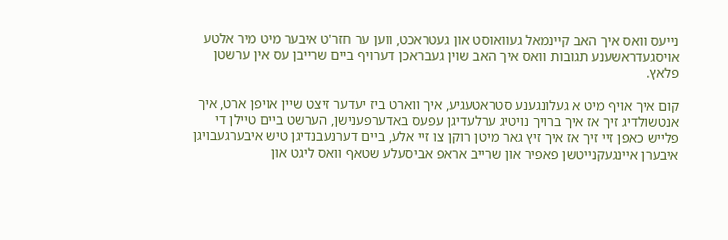נייעס וואס איך האב קיינמאל געוואוסט און געטראכט, ווען ער חזר'ט איבער מיט מיר אלטע אויסגעדראשענע תגובות וואס איך האב שוין געבראכן דערויף ביים שרייבן עס אין ערשטן פלאץ.

קום איך אויף מיט א געלונגענע סטראטעגיע, איך ווארט ביז יעדער זיצט שיין אויפן ארט, איך אנטשולדיג זיך אז איך ברויך נויטיג ערלעדיגן עפעס באדערפענישן, הערשט ביים טיילן די פלייש כאפן זיי זיך אז איך זיץ גאר מיטן רוקן צו זיי אלע, ביים דערנעבנדיגן טיש איבערגעבויגן איבערן איינגעקנייטשן פאפיר און שרייב אראפ אביסעלע שטאף וואס ליגט און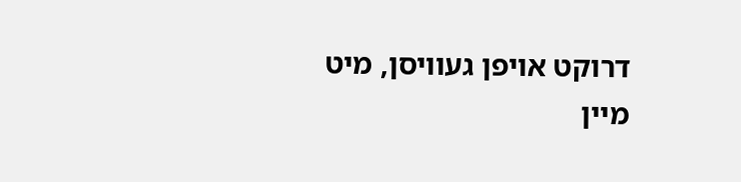דרוקט אויפן געוויסן, מיט מיין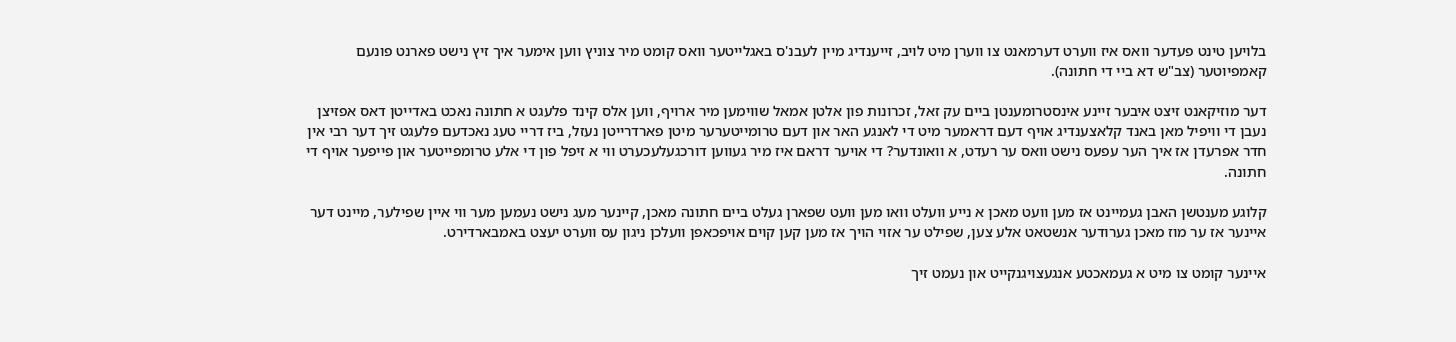בלויען טינט פעדער וואס איז ווערט דערמאנט צו ווערן מיט לויב, זייענדיג מיין לעבנ'ס באגלייטער וואס קומט מיר צוניץ ווען אימער איך זיץ נישט פארנט פונעם קאמפיוטער (צב"ש דא ביי די חתונה).

דער מוזיקאנט זיצט איבער זיינע אינסטרומענטן ביים עק זאל, זכרונות פון אלטן אמאל שווימען מיר ארויף, ווען אלס קינד פלעגט א חתונה נאכט באדייטן דאס אפזיצן נעבן די וויפיל מאן באנד קלאצענדיג אויף דעם דראמער מיט די לאנגע האר און דעם טרומייטערער מיטן פארדרייטן נעזל, ביז דריי טעג נאכדעם פלעגט זיך דער רבי אין חדר אפרעדן אז איך הער עפעס נישט וואס ער רעדט, א וואונדער? די אויער דראם איז מיר געווען דורכגעלעכערט ווי א זיפל פון די אלע טרומפייטער און פייפער אויף די חתונה.

קלוגע מענטשן האבן געמיינט אז מען וועט מאכן א נייע וועלט וואו מען וועט שפארן געלט ביים חתונה מאכן, קיינער מעג נישט נעמען מער ווי איין שפילער, מיינט דער איינער אז ער מוז מאכן גערודער אנשטאט אלע צען, שפילט ער אזוי הויך אז מען קען קוים אויפכאפן וועלכן ניגון עס ווערט יעצט באמבארדירט.

איינער קומט צו מיט א געמאכטע אנגעצויגנקייט און נעמט זיך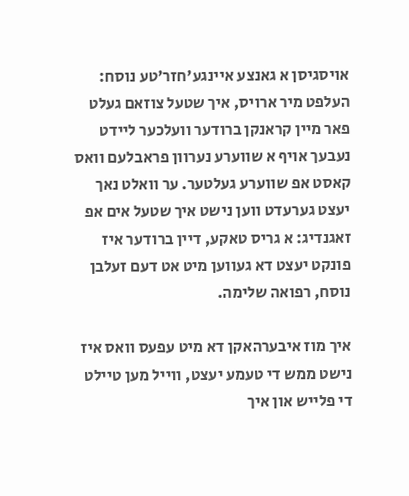אויסגיסן א גאנצע איינגע'חזר'טע נוסח: העלפט מיר ארויס, איך שטעל צוזאם געלט פאר מיין קראנקן ברודער וועלכער ליידט נעבעך אויף א שווערע נערוון פראבלעם וואס קאסט אפ שווערע געלטער. ער וואלט נאך יעצט גערעדט ווען נישט איך שטעל אים אפ זאגנדיג: א גריס טאקע, דיין ברודער איז פונקט יעצט דא געווען מיט אט דעם זעלבן נוסח, רפואה שלימה.

איך מוז איבערהאקן דא מיט עפעס וואס איז נישט ממש די טעמע יעצט, ווייל מען טיילט די פלייש און איך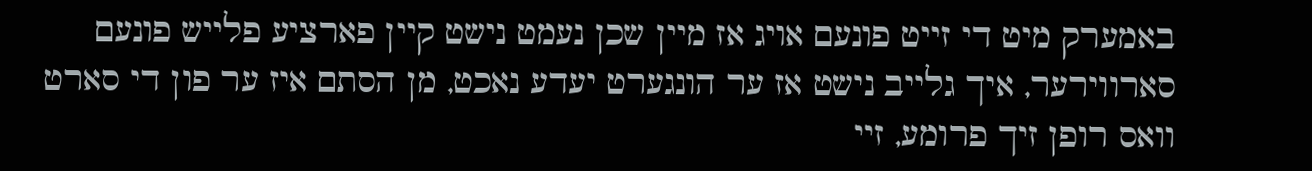באמערק מיט די זייט פונעם אויג אז מיין שכן נעמט נישט קיין פארציע פלייש פונעם סארווירער, איך גלייב נישט אז ער הונגערט יעדע נאכט, מן הסתם איז ער פון די סארט וואס רופן זיך פרומע, זיי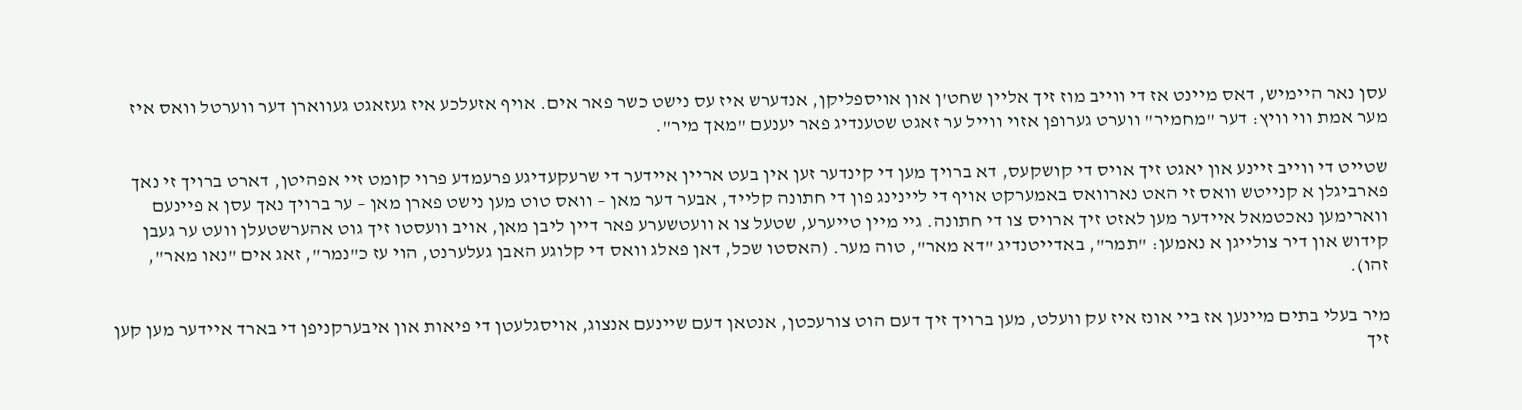עסן נאר היימיש, דאס מיינט אז די ווייב מוז זיך אליין שחט'ן און אויספליקן, אנדערש איז עס נישט כשר פאר אים. אויף אזעלכע איז געזאגט געווארן דער ווערטל וואס איז מער אמת ווי וויץ: דער "מחמיר" ווערט גערופן אזוי ווייל ער זאגט שטענדיג פאר יענעם "מאך מיר".

שטייט די ווייב זיינע און יאגט זיך אויס די קושקעס, דא ברויך מען די קינדער זען אין בעט אריין איידער די שרעקעדיגע פרעמדע פרוי קומט זיי אפהיטן, דארט ברויך זי נאך פארביגלן א קנייטש וואס זי האט נארוואס באמערקט אויף די ליינינג פון די חתונה קלייד, אבער דער מאן – וואס טוט מען נישט פארן מאן – ער ברויך נאך עסן א פיינעם ווארימען נאכטמאל איידער מען לאזט זיך ארויס צו די חתונה. גיי מיין טייערע, שטעל צו א וועטשערע פאר דיין ליבן מאן, אויב וועסטו זיך גוט אהערשטעלן וועט ער געבן קידוש און דיר צולייגן א נאמען: "תמר", באדייטנדיג "דא מאר", טוה מער. (האסטו שכל, דאן פאלג וואס די קלוגע האבן געלערנט, הוי עז כ"נמר", זאג אים "נאו מאר", זהו).

מיר בעלי בתים מיינען אז ביי אונז איז עק וועלט, מען ברויך זיך דעם הוט צורעכטן, אנטאן דעם שיינעם אנצוג, אויסגלעטן די פיאות און איבערקניפן די בארד איידער מען קען זיך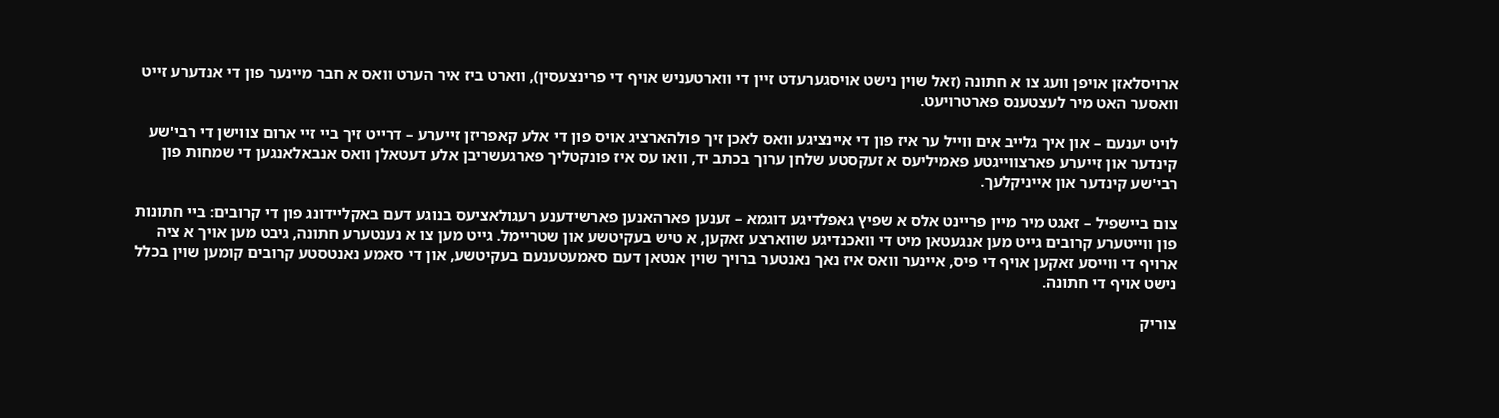ארויסלאזן אויפן וועג צו א חתונה (זאל שוין נישט אויסגערעדט זיין די ווארטעניש אויף די פרינצעסין), ווארט ביז איר הערט וואס א חבר מיינער פון די אנדערע זייט וואסער האט מיר לעצטענס פארטרויעט.

לויט יענעם – און איך גלייב אים ווייל ער איז פון די איינציגע וואס לאכן זיך פולהארציג אויס פון די אלע קאפריזן זייערע – דרייט זיך ביי זיי ארום צווישן די רבי'שע קינדער און זייערע פארצווייגטע פאמיליעס א זעקסטע שלחן ערוך בכתב יד, וואו עס איז פונקטליך פארגעשריבן אלע דעטאלן וואס אנבאלאנגען די שמחות פון רבי'שע קינדער און אייניקלעך.

צום ביישפיל – זאגט מיר מיין פריינט אלס א שפיץ גאפלדיגע דוגמא – זענען פארהאנען פארשידענע רעגולאציעס בנוגע דעם באקליידונג פון די קרובים: ביי חתונות פון ווייטערע קרובים גייט מען אנגעטאן מיט די וואכנדיגע שווארצע זאקען, א טיש בעקיטשע און שטריימל. גייט מען צו א נענטערע חתונה, גיבט מען אויך א ציה ארויף די ווייסע זאקען אויף די פיס, איינער וואס איז נאך נאנטער ברויך שוין אנטאן דעם סאמעטענעם בעקיטשע, און די סאמע נאנטסטע קרובים קומען שוין בכלל נישט אויף די חתונה.

צוריק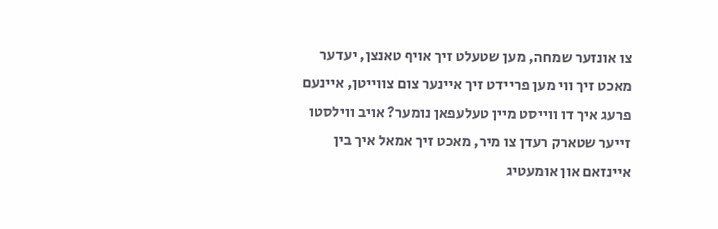צו אונזער שמחה, מען שטעלט זיך אויף טאנצן, יעדער מאכט זיך ווי מען פריידט זיך איינער צום צווייטן, איינעם פרעג איך דו ווייסט מיין טעלעפאן נומער? אויב ווילסטו זייער שטארק רעדן צו מיר, מאכט זיך אמאל איך בין איינזאם און אומעטיג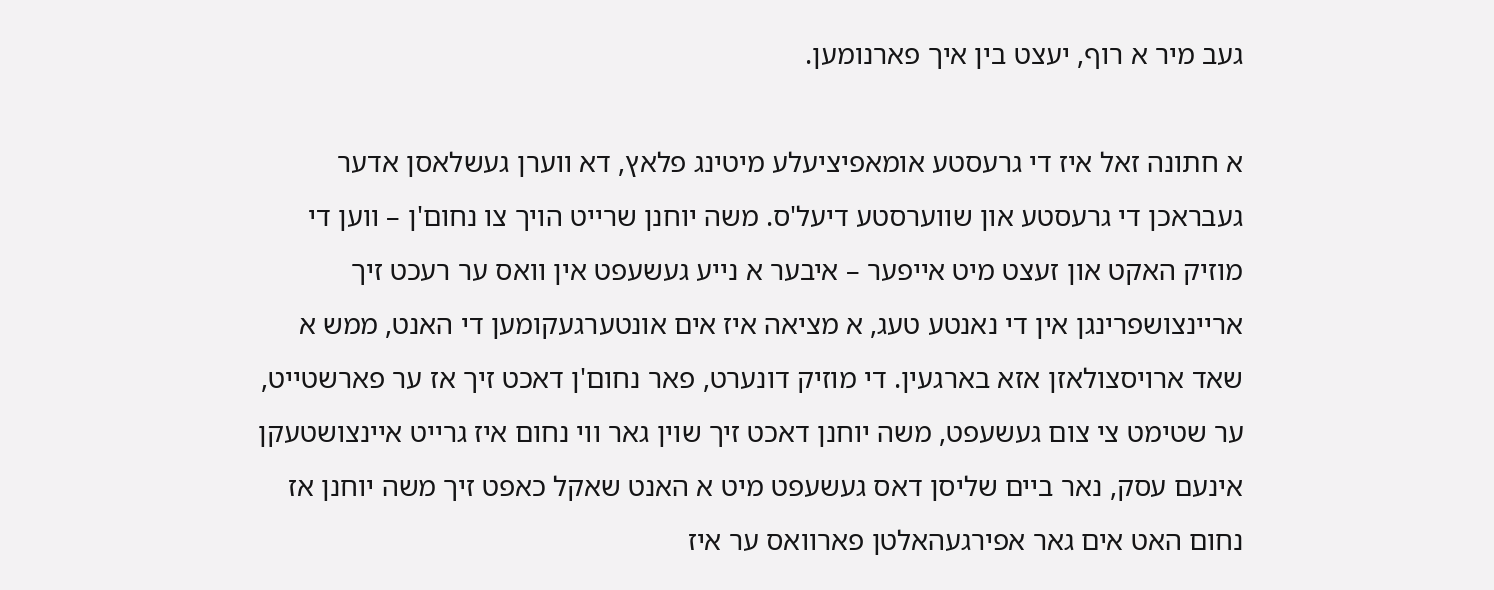געב מיר א רוף, יעצט בין איך פארנומען.

א חתונה זאל איז די גרעסטע אומאפיציעלע מיטינג פלאץ, דא ווערן געשלאסן אדער געבראכן די גרעסטע און שווערסטע דיעל'ס. משה יוחנן שרייט הויך צו נחום'ן – ווען די מוזיק האקט און זעצט מיט אייפער – איבער א נייע געשעפט אין וואס ער רעכט זיך אריינצושפרינגן אין די נאנטע טעג, א מציאה איז אים אונטערגעקומען די האנט, ממש א שאד ארויסצולאזן אזא בארגעין. די מוזיק דונערט, פאר נחום'ן דאכט זיך אז ער פארשטייט, ער שטימט צי צום געשעפט, משה יוחנן דאכט זיך שוין גאר ווי נחום איז גרייט איינצושטעקן אינעם עסק, נאר ביים שליסן דאס געשעפט מיט א האנט שאקל כאפט זיך משה יוחנן אז נחום האט אים גאר אפירגעהאלטן פארוואס ער איז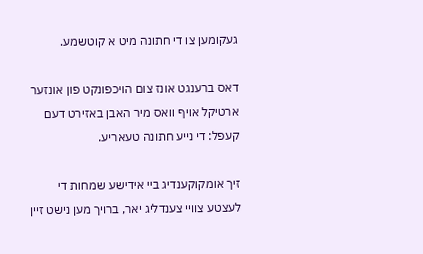געקומען צו די חתונה מיט א קוטשמע.

דאס ברענגט אונז צום הויכפונקט פון אונזער ארטיקל אויף וואס מיר האבן באזירט דעם קעפל: די נייע חתונה טעאריע.

זיך אומקוקענדיג ביי אידישע שמחות די לעצטע צוויי צענדליג יאר, ברויך מען נישט זיין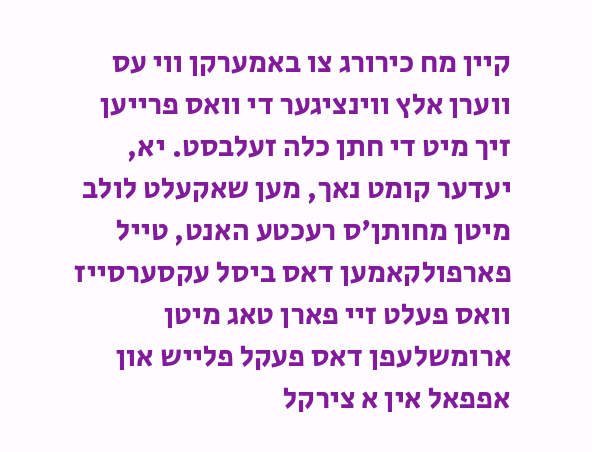קיין מח כירורג צו באמערקן ווי עס ווערן אלץ ווינציגער די וואס פרייען זיך מיט די חתן כלה זעלבסט. יא, יעדער קומט נאך, מען שאקעלט לולב מיטן מחותן'ס רעכטע האנט, טייל פארפולקאמען דאס ביסל עקסערסייז וואס פעלט זיי פארן טאג מיטן ארומשלעפן דאס פעקל פלייש און אפפאל אין א צירקל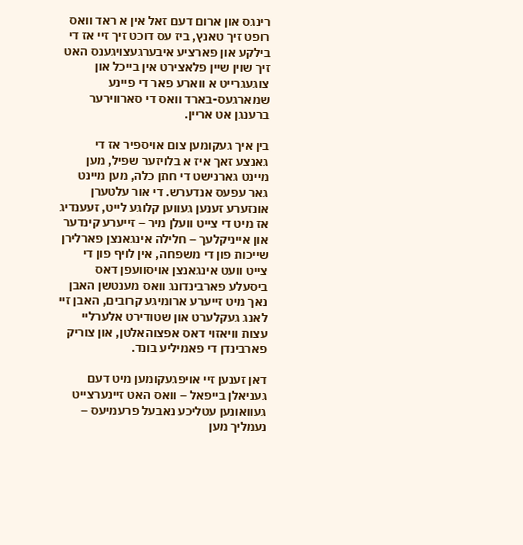רינגס און ארום דעם זאל אין א ראד וואס רופט זיך טאנץ, ביז עס דוכט זיך זיי אז די בילקע און פארציע איבערגעצויגענס האט זיך שוין שיין פלאצירט אין בייכל און צוגעגרייט א ווארע פאר די פיינע שמארגעס-בארד וואס די סארווירער ברענגן אט אריין.

בין איך געקומען צום אויספיר אז די גאנצע זאך איז א בלויזער שפיל, מען מיינט גארנישט די חתן כלה, מען מיינט גאר עפעס אנדערש. די אור עלטערן אונזערע זענען געווען קלוגע לייט, זעענדיג אז מיט די צייט וועלן מיר – זייערע קינדער און אייניקלעך – חלילה אינגאנצן פארלירן שייכות פון די משפחה, אין לויף פון די צייט וועט אינגאנצן אויסוועפן דאס ביסעלע פארבינדונג וואס מענטשן האבן נאך מיט זייערע ארומיגע קרובים, האבן זיי לאנג געקלערט און שטודירט אלערליי עצות וויאזוי דאס אפצוהאלטן, און צוריק פארבינדן די פאמיליע בונד.

דאן זענען זיי אויפגעקומען מיט דעם געניאלן בייפאל – וואס האט זיינערצייט געוואונען עטליכע נאבעל פרעמיעס – נעמליך מען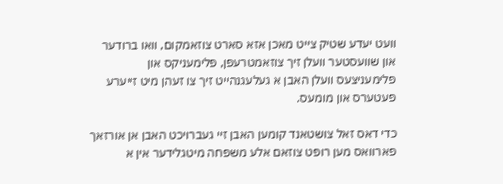וועט יעדע שטיק צייט מאכן אזא סארט צוזאמקום, וואו ברודער און שוועסטער וועלן זיך צוזאמטרעפן, פלימעניקס און פלימעניצעס וועלן האבן א געלעגנהייט זיך צו זעהן מיט זייערע פעטערס און מומעס.

כדי דאס זאל צושטאנד קומען האבן זיי געברויכט האבן אן אורזאך פארוואס מען רופט צוזאם אלע משפחה מיטגלידער אין א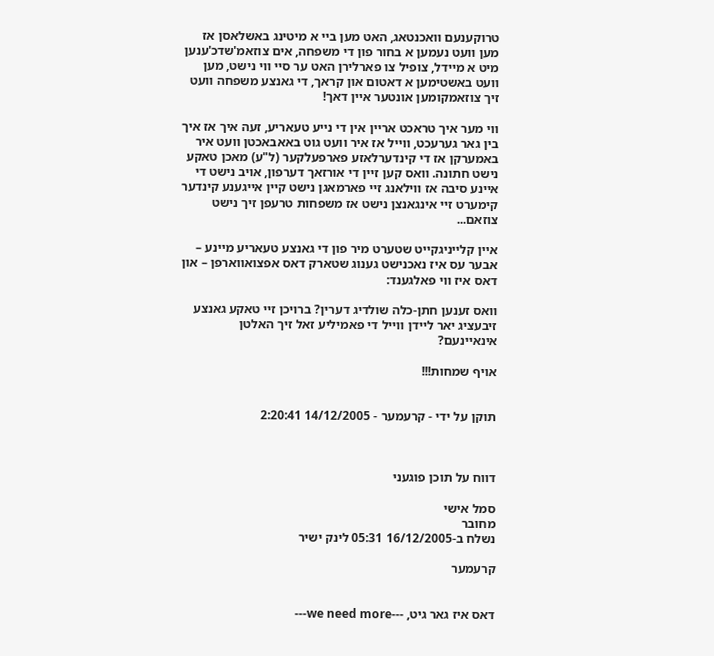טרוקענעם וואכנטאג, האט מען ביי א מיטינג באשלאסן אז מען וועט נעמען א בחור פון די משפחה, אים צוזאמ'שדכ'ענען מיט א מיידל, צופיל צו פארלירן האט ער סיי ווי נישט, מען וועט באשטימען א דאטום און קראך, די גאנצע משפחה וועט זיך צוזאמקומען אונטער איין דאך!

ווי מער איך טראכט אריין אין די נייע טעאריע, זעה איך אז איך בין גאר גערעכט, ווייל אז איר וועט גוט באאבאכטן וועט איר באמערקן אז די קינדערלאזע פארפעלקער (ל"ע) מאכן טאקע נישט חתונה. וואס קען זיין די אורזאך דערפון, אויב נישט די איינע סיבה אז ווילאנג זיי פארמאגן נישט קיין אייגענע קינדער קימערט זיי אינגאנצן נישט אז משפחות טרעפן זיך נישט צוזאם...

איין קלייניגקייט שטערט מיר פון די גאנצע טעאריע מיינע – אבער עס איז נאכנישט גענוג שטארק דאס אפצואווארפן – און דאס איז ווי פאלגענד:

וואס זענען חתן-כלה שולדיג דערין? ברויכן זיי טאקע גאנצע זיבעציג יאר ליידן ווייל די פאמיליע זאל זיך האלטן אינאיינעם?

אויף שמחות!!!


תוקן על ידי - קרעמער - 14/12/2005 2:20:41



דווח על תוכן פוגעני

סמל אישי
מחובר
נשלח ב-16/12/2005 05:31 לינק ישיר

קרעמער


דאס איז גאר גיט, ---we need more---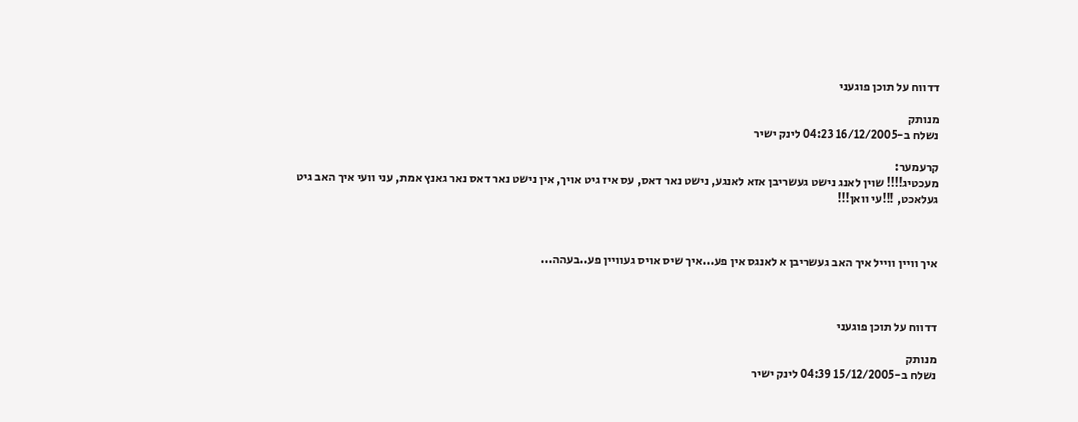דדווח על תוכן פוגעני

מנותק
נשלח ב-16/12/2005 04:23 לינק ישיר

קרעמער:
מעכטיג!!!! שוין לאנג נישט געשריבן אזא לאנגע, נישט נאר דאס, עס איז גיט אויך, אין נישט נאר דאס נאר גאנץ אמת, עני וועי איך האב גיט געלאכט, !!!עי וואן!!!



איך וויין ווייל איך האב געשריבן א לאנגס אין פע...איך שיס אויס געוויין פע..בעהה...



דדווח על תוכן פוגעני

מנותק
נשלח ב-15/12/2005 04:39 לינק ישיר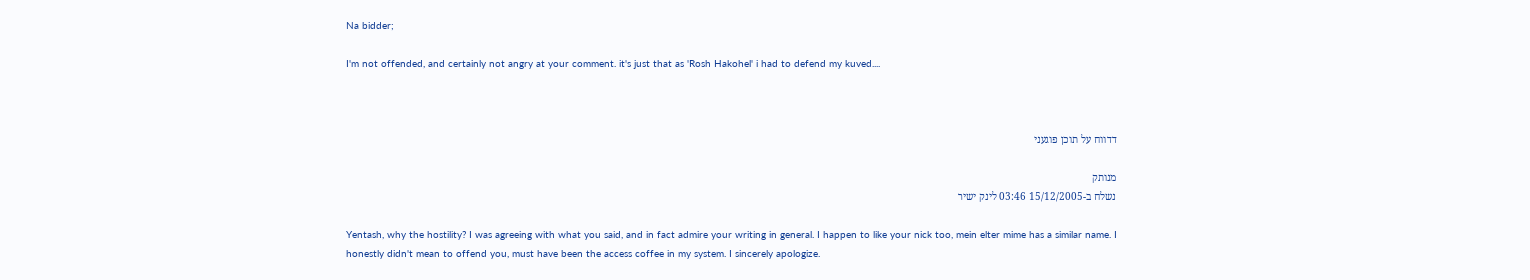Na bidder;

I'm not offended, and certainly not angry at your comment. it's just that as 'Rosh Hakohel' i had to defend my kuved....



דדווח על תוכן פוגעני

מנותק
נשלח ב-15/12/2005 03:46 לינק ישיר

Yentash, why the hostility? I was agreeing with what you said, and in fact admire your writing in general. I happen to like your nick too, mein elter mime has a similar name. I honestly didn't mean to offend you, must have been the access coffee in my system. I sincerely apologize.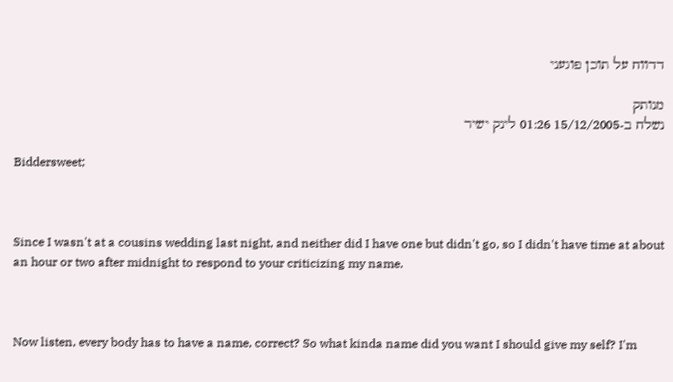דדווח על תוכן פוגעני

מנותק
נשלח ב-15/12/2005 01:26 לינק ישיר

Biddersweet;



Since I wasn't at a cousins wedding last night, and neither did I have one but didn't go, so I didn't have time at about an hour or two after midnight to respond to your criticizing my name.



Now listen, every body has to have a name, correct? So what kinda name did you want I should give my self? I'm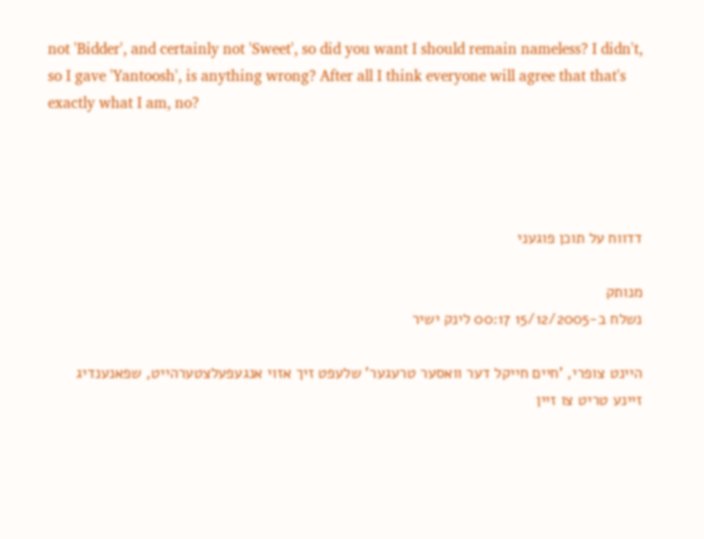not 'Bidder', and certainly not 'Sweet', so did you want I should remain nameless? I didn't, so I gave 'Yantoosh', is anything wrong? After all I think everyone will agree that that's exactly what I am, no?




דדווח על תוכן פוגעני

מנותק
נשלח ב-15/12/2005 00:17 לינק ישיר

היינט צופרי, 'חיים חייקל דער וואסער טרעגער' שלעפט זיך אזוי אנגעפעלצטערהייט, שפאנענדיג זיינע טריט צו זיין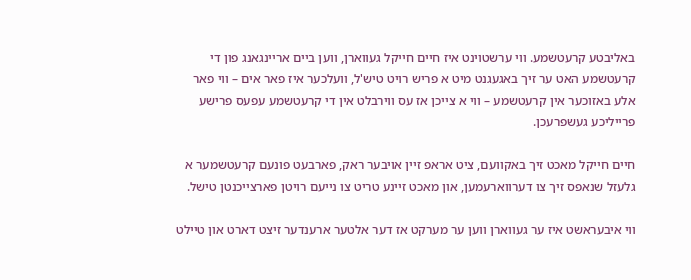באליבטע קרעטשמע. ווי ערשטוינט איז חיים חייקל געווארן, ווען ביים אריינגאנג פון די קרעטשמע האט ער זיך באגעגנט מיט א פריש רויט טיש'ל, וועלכער איז פאר אים – ווי פאר אלע באזוכער אין קרעטשמע – ווי א צייכן אז עס ווירבלט אין די קרעטשמע עפעס פרישע פרייליכע געשפרעכן.

חיים חייקל מאכט זיך באקוועם, ציט אראפ זיין אויבער ראק, פארבעט פונעם קרעטשמער א גלעזל שנאפס זיך צו דערווארעמען, און מאכט זיינע טריט צו נייעם רויטן פארצייכנטן טישל.

ווי איבעראשט איז ער געווארן ווען ער מערקט אז דער אלטער ארענדער זיצט דארט און טיילט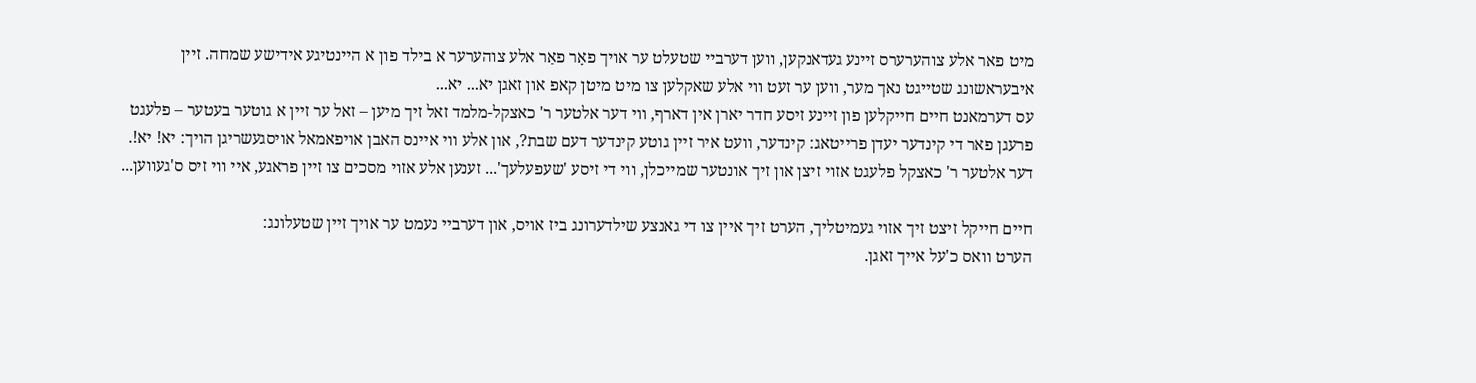מיט פאר אלע צוהערערס זיינע געדאנקען, ווען דערביי שטעלט ער אויך פאָר פאַר אלע צוהערער א בילד פון א היינטיגע אידישע שמחה. זיין איבעראשונג שטייגט נאך מער, ווען ער זעט ווי אלע שאקלען צו מיט מיטן קאפ און זאגן יא... יא...
עס דערמאנט חיים חייקלען פון זיינע זיסע חדר יארן אין דארף, ווי דער אלטער ר' כאצקל-מלמד זאל זיך מיען – זאל ער זיין א גוטער בעטער – פלעגט פרעגן פאר די קינדער יעדן פרייטאג: קינדער, וועט איר זיין גוטע קינדער דעם שבת?, און אלע ווי איינס האבן אויפאמאל אויסגעשריגן הויך: יא! יא!. דער אלטער ר' כאצקל פלעגט אזוי זיצן און זיך אונטער שמייכלן, ווי די זיסע 'שעפעלעך'... זענען אלע אזוי מסכים צו זיין פראגע, איי ווי זיס ס'געווען...

חיים חייקל זיצט זיך אזוי געמיטליך, הערט זיך איין צו די גאנצע שילדערונג ביז אויס, און דערביי נעמט ער אויך זיין שטעלונג:
הערט וואס כ'על אייך זאגן.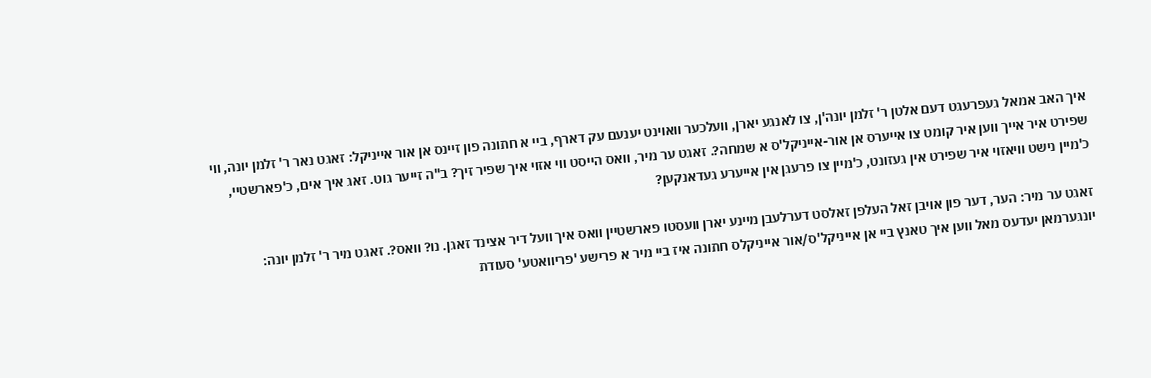איך האב אמאל געפרעגט דעם אלטן ר' זלמן יונה'ן, צו לאנגע יארן, וועלכער וואוינט יענעם עק דארף, ביי א חתונה פון זיינס אן אור אייניקל: זאגט נאר ר' זלמן יונה, ווי שפירט איר אייך ווען איר קומט צו אייערס אן אור-אייניקל'ס א שמחה?. זאגט ער מיר, וואס הייסט ווי אזוי איך שפיר זיך? ב"ה זייער גוט. זאג איך אים, כ'פארשטיי, כ'מיין נישט וויאזוי איר שפירט אין געזונט, כ'מיין צו פרעגן אין אייערע געדאנקען?

זאגט ער מיר: הער, דער פון אויבן זאל העלפן זאלסט דערלעבן מיינע יארן וועסטו פארשטיין וואס איך וועל דיר אצינד זאגן. נו? וואס?. זאגט מיר ר' זלמן יונה: יונגערמאן יעדעס מאל ווען איך טאנץ ביי אן אייניקל'ס/אור אייניקלס חתונה איז ביי מיר א פרישע 'פריוואטע' סעודת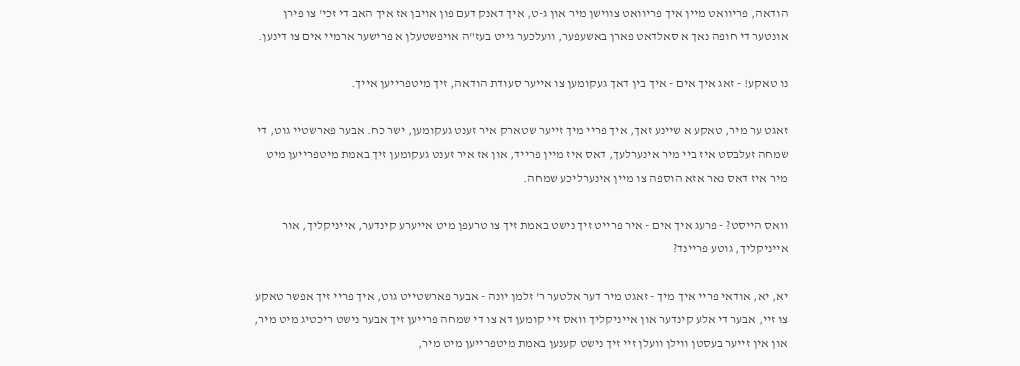הודאה, פריוואט מיין איך פריוואט צווישן מיר און ג-ט, איך דאנק דעם פון אויבן אז איך האב די זכי' צו פירן אונטער די חופה נאך א סאלדאט פארן באשעפער, וועלכער גייט בעז"ה אויפשטעלן א פרישער ארמיי אים צו דינען.

נו טאקע! - זאג איך אים - איך בין דאך געקומען צו אייער סעודת הודאה, זיך מיטפרייען אייך.

זאגט ער מיר, טאקע א שיינע זאך, איך פריי מיך זייער שטארק איר זענט געקומען, ישר כח. אבער פארשטיי גוט, די שמחה זעלבסט איז ביי מיר אינערלעך, דאס איז מיין פרייד, און אז איר זענט געקומען זיך באמת מיטפרייען מיט מיר איז דאס נאר אזא הוספה צו מיין אינערליכע שמחה.

וואס הייסט? - פרעג איך אים - איר פרייט זיך נישט באמת זיך צו טרעפן מיט אייערע קינדער, אייניקליך, אור אייניקליך, גוטע פריינד?

יא, יא, אודאי פריי איך מיך - זאגט מיר דער אלטער ר' זלמן יונה - אבער פארשטייט גוט, איך פריי זיך אפשר טאקע צו זיי, אבער די אלע קינדער און אייניקליך וואס זיי קומען דא צו די שמחה פרייען זיך אבער נישט ריכטיג מיט מיר, און אין זייער בעסטן ווילן וועלן זיי זיך נישט קענען באמת מיטפרייען מיט מיר,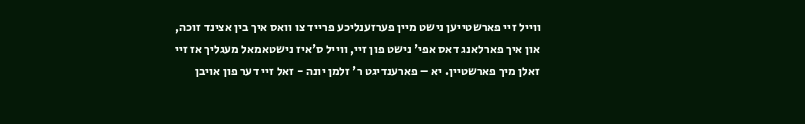ווייל זיי פארשטייען נישט מיין פערזענליכע פרייד צו וואס איך בין אצינד זוכה, און איך פארלאנג דאס אפי' נישט פון זיי, ווייל ס'איז נישטאמאל מעגליך אז זיי זאלן מיך פארשטיין. יא – פארענדיגט ר' זלמן יונה - זאל זיי דער פון אויבן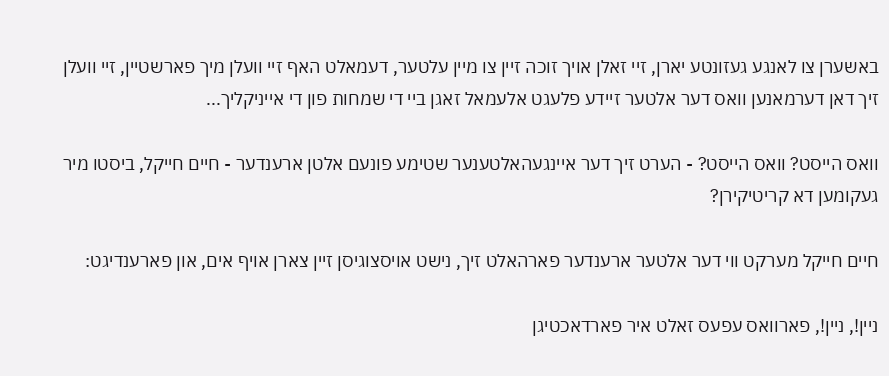באשערן צו לאנגע געזונטע יארן, זיי זאלן אויך זוכה זיין צו מיין עלטער, דעמאלט האף זיי וועלן מיך פארשטיין, זיי וועלן זיך דאן דערמאנען וואס דער אלטער זיידע פלעגט אלעמאל זאגן ביי די שמחות פון די אייניקליך...

וואס הייסט? וואס הייסט? - הערט זיך דער איינגעהאלטענער שטימע פונעם אלטן ארענדער - חיים חייקל, ביסטו מיר געקומען דא קריטיקירן?

חיים חייקל מערקט ווי דער אלטער ארענדער פארהאלט זיך, נישט אויסצוגיסן זיין צארן אויף אים, און פארענדיגט:

ניין!, ניין!, פארוואס עפעס זאלט איר פארדאכטיגן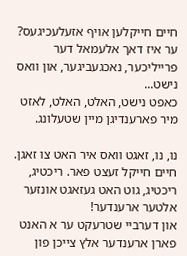חיים חייקלען אויף אזעלעכיגעס? ער איז דאך אלעמאל דער פרייליכער, נאכגעביגער, און וואס נישט...
כאפט נישט, האלט, האלט, לאזט מיר פארענדיגן מיין שטעלונג.

נו, נו, זאגט וואס איר האט צו זאגן.
חיים חייקל זעצט פאר. ריכטיג, ריכטיג, גוט האט געזאגט אונזער אלטער ארענדער!
און דערביי שטרעקט ער א האנט פארן ארענדער אלץ צייכן פון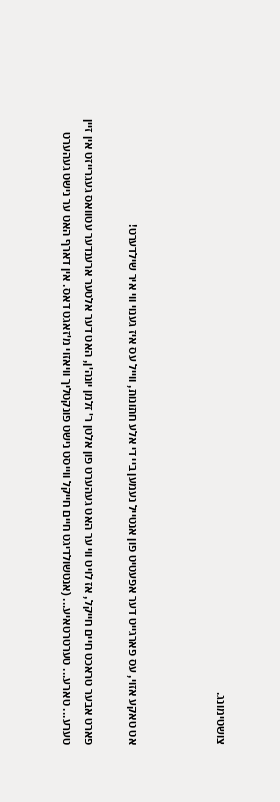צושטימונג.



אט טאקע אזוי, עס פארגייט דער אפעטיט פון אנטייל נעמען ביי די אלע חתונות, ווייל עס איז גענוי ווי איר שילדערט!

פארט אבער טראכט חיים חייקל, אז לויט ווי ער האט געהערט פון אלטן ר' זלמן יונה'ן, האט דער אלטער ארענדער עטוואס געגרייזט אין זיין טערע... טארע... טערטרטאיע... (אנטשולדיגט חיים חייקל ווייסט נישט פונקטליך וויאזוי מ'זאגט דאס. אין דארף האט ער נישט געהערט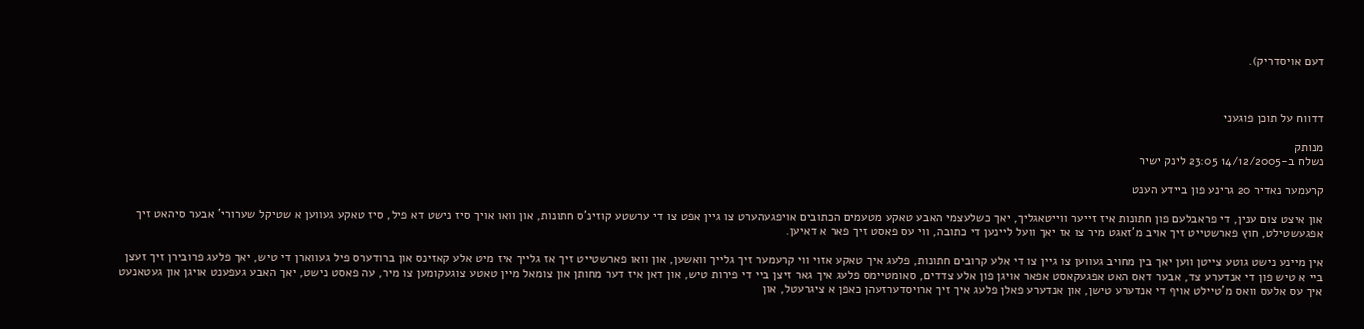דעם אויסדריק).



דדווח על תוכן פוגעני

מנותק
נשלח ב-14/12/2005 23:05 לינק ישיר

קרעמער נאדיר 20 גרינע פון ביידע הענט

און איצט צום ענין, די פראבלעם פון חתונות איז זייער ווייטאגליך, יאך כשלעצמי האבע טאקע מטעמים הכתובים אויפגעהערט צו גיין אפט צו די ערשטע קוזינ'ס חתונות, און וואו אויך סיז נישט דא פיל, סיז טאקע געווען א שטיקל שערורי' אבער סיהאט זיך אפגעשטילט, חוץ פארשטייט זיך אויב מ'זאגט מיר צו אז יאך וועל ליינען די כתובה, ווי עס פאסט זיך פאר א דאיען.

אין מיינע נישט גוטע צייטן ווען יאך בין מחויב געווען צו גיין צו די אלע קרובים חתונות, פלעג איך טאקע אזוי ווי קרעמער זיך גלייך וואשען, און וואו פארשטייט זיך אז גלייך איז מיט אלע קאזינס און ברודערס פיל געווארן די טיש, יאך פלעג פרובירן זיך זעצן ביי א טיש פון די אנדערע צד, אבער דאס האט אפגעקאסט אפאר אויגן פון אלע צדדים, סאומטיימס פלעג איך גאר זיצן ביי די פירות טיש, און דאן איז דער מחותן און צומאל מיין טאטע צוגעקומען צו מיר, עה פאסט נישט, יאך האבע געפענט אויגן און געטאנעט איך עס אלעס וואס מ'טיילט אויף די אנדערע טישן, און אנדערע פאלן פלעג איך זיך ארויסדערזעהן כאפן א ציגרעטל, און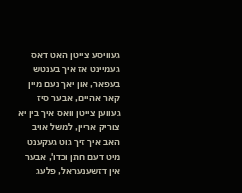געוויסע צייטן האט דאס געמיינט אז איך בענטש בעפאר, און יאך נעם מיין קאר אהיים, אבער סיז געווען צייטן וואס איך בין יא צוריק אריין, למשל אויב האב איך זיך גוט געקענט מיט דעם חתן וכדו', אבער אין דזשענעראל, פלעג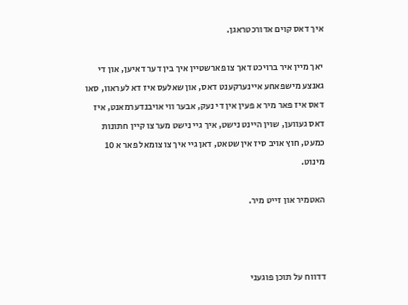איך דאס קוים אדורכטראגן.

יאך מיין איר ברויכט דאך צו פארשטיין איך בין דער דאיען, און די גאנצע מישפאחע איינערקענט דאס, און שאלעס איז דא לעראוו, סאו דאס איז פאר מיר א פעין אין די נעק, אבער ווי אויבנדערמאנט, איז דאס געווען, שוין היינט נישט, איך גיי נישט מער צו קיין חתונות כמעט, חוץ אויב סיז אין שטאט, דאן גיי איך צו צומאל פאר א 10 מינוט.

האטמיר און זייט מיר.



דדווח על תוכן פוגעני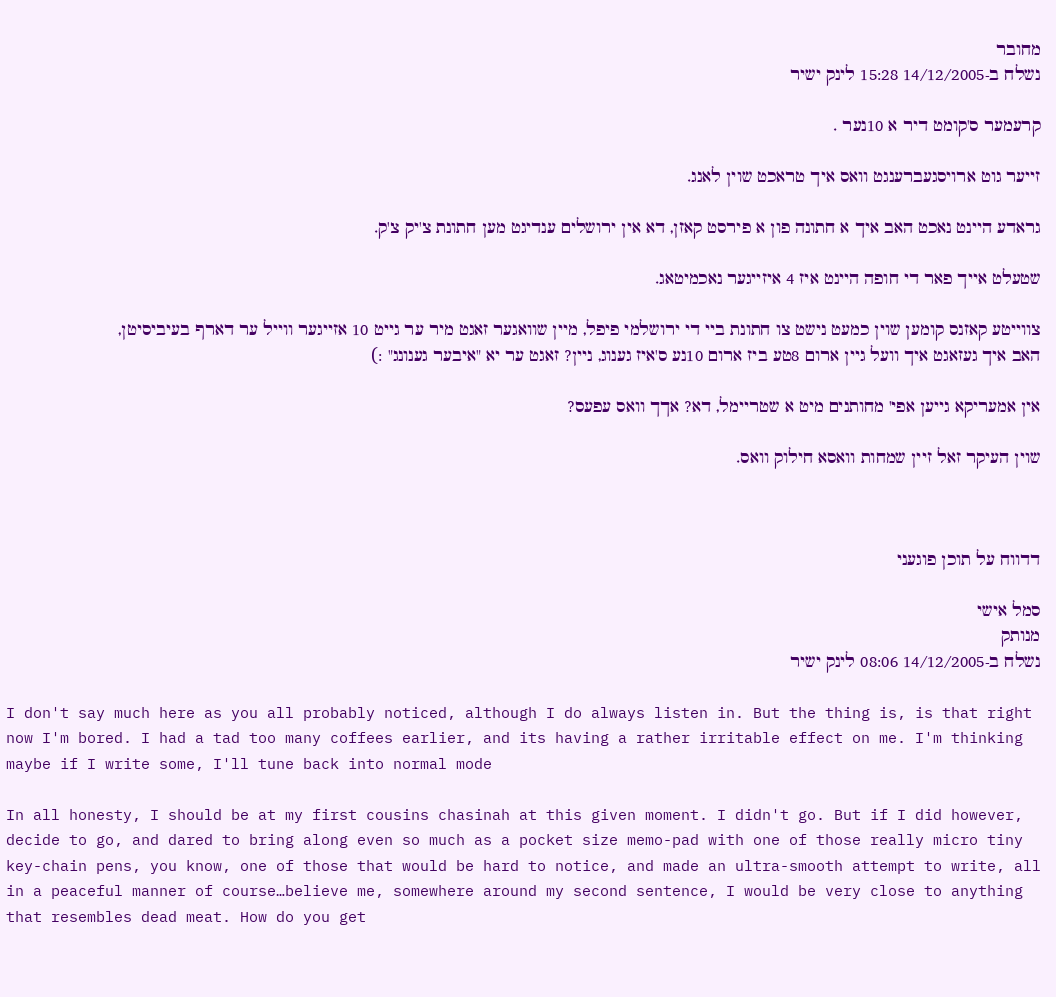מחובר
נשלח ב-14/12/2005 15:28 לינק ישיר

קרעמער ס'קומט דיר א 10נער .

זייער גוט ארויסגעברענגט וואס איך טראכט שוין לאנג.

גראדע היינט נאכט האב איך א חתונה פון א פירסט קאזן, דא אין ירושלים ענדיגט מען חתונת צ'יק צ'ק.

שטעלט אייך פאר די חופה היינט איז 4 איזייגער נאכמיטאג.

צווייטע קאזנס קומען שוין כמעט נישט צו חתונת ביי די ירושלמי פיפל, מיין שוואגער זאגט מיר ער גייט 10 אזייגער ווייל ער דארף בעיביסיטן, האב איך געזאגט איך וועל גיין ארום 8טע ביז ארום 10נע ס'איז גענוג, ניין? זאגט ער יא "איבער גענונג" :)

אין אמעריקא גייען אפי' מחותנים מיט א שטריימל, דא? אךך וואס עפעס?

שוין העיקר זאל זיין שמחות וואסא חילוק וואס.



דדווח על תוכן פוגעני

סמל אישי
מנותק
נשלח ב-14/12/2005 08:06 לינק ישיר

I don't say much here as you all probably noticed, although I do always listen in. But the thing is, is that right now I'm bored. I had a tad too many coffees earlier, and its having a rather irritable effect on me. I'm thinking maybe if I write some, I'll tune back into normal mode

In all honesty, I should be at my first cousins chasinah at this given moment. I didn't go. But if I did however, decide to go, and dared to bring along even so much as a pocket size memo-pad with one of those really micro tiny key-chain pens, you know, one of those that would be hard to notice, and made an ultra-smooth attempt to write, all in a peaceful manner of course…believe me, somewhere around my second sentence, I would be very close to anything that resembles dead meat. How do you get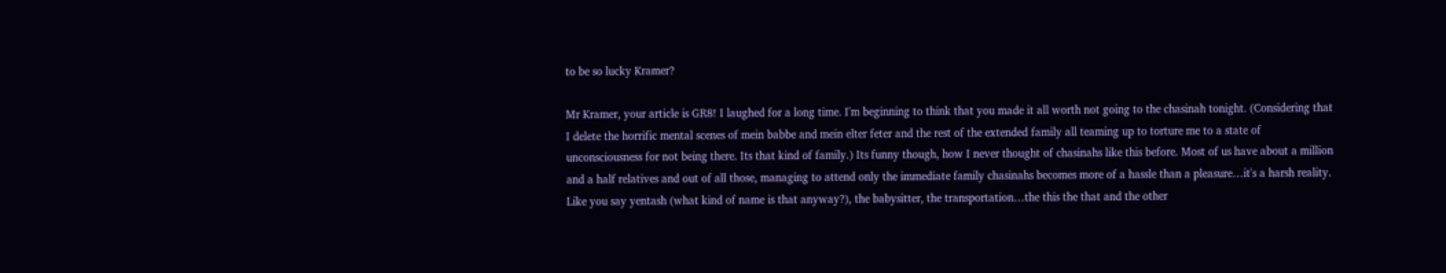to be so lucky Kramer?

Mr Kramer, your article is GR8! I laughed for a long time. I'm beginning to think that you made it all worth not going to the chasinah tonight. (Considering that I delete the horrific mental scenes of mein babbe and mein elter feter and the rest of the extended family all teaming up to torture me to a state of unconsciousness for not being there. Its that kind of family.) Its funny though, how I never thought of chasinahs like this before. Most of us have about a million and a half relatives and out of all those, managing to attend only the immediate family chasinahs becomes more of a hassle than a pleasure…it's a harsh reality. Like you say yentash (what kind of name is that anyway?), the babysitter, the transportation…the this the that and the other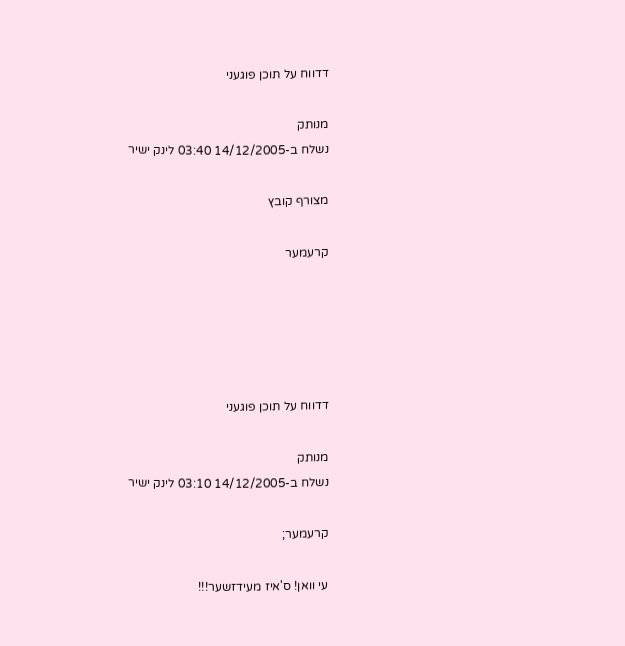דדווח על תוכן פוגעני

מנותק
נשלח ב-14/12/2005 03:40 לינק ישיר

מצורף קובץ

קרעמער





דדווח על תוכן פוגעני

מנותק
נשלח ב-14/12/2005 03:10 לינק ישיר

קרעמער;

עי וואן! ס'איז מעידזשער!!!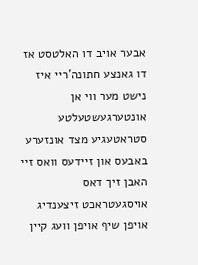אבער אויב דו האלטסט אז דו גאנצע חתונה'ריי איז נישט מער ווי אן אונטערגעשטעלטע סטראטעגיע מצד אונזערע באבעס און זיידעס וואס זיי האבן זיך דאס אויסגעטראכט זיצענדיג אויפן שיף אויפן וועג קיין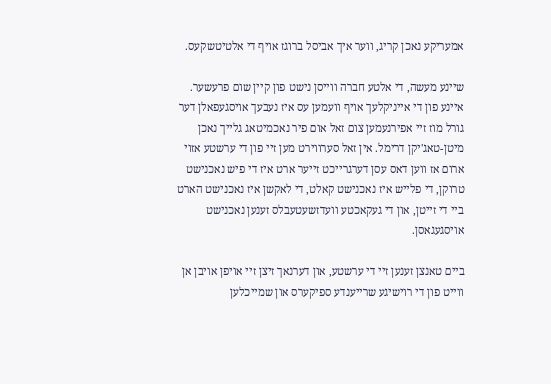אמעריקע נאכן קריג, ווער איך אביסל ברוגז אויף די אלטיטשקעס.

שיינע מעשה, די אלטע חברה ווייסן נישט פון קיין שום פרעשער. איינע פון די אייניקלעך אויף וועמען עס איז נעבעך אויסגעפאלן דער גורל מוז זיי אפירנעמען צום זאל אום פיר נאכמיטאג גלייך נאכן מיטן-טאג'יקן דרימל. אין זאל סערווירט מען זיי פון די ערשטע אזוי ארום אז ווען דאס עסן דערגרייכט זייער ארט איז די פיש נאכנישט טרוקן, די פלייש איז נאכנישט קאלט, די לאקשן איז נאכנישט הארט ביי די זייטן, און די געקאכטע וועדזשעטעבלס זענען נאכנישט אויסגעגאסן.

ביים טאנצן זענען זיי די ערשטע, און דערנאך זיצן זיי אויפן אויבן אן ווייט פון די רוישיגע שרייענדע ספיקערס און שמייכלען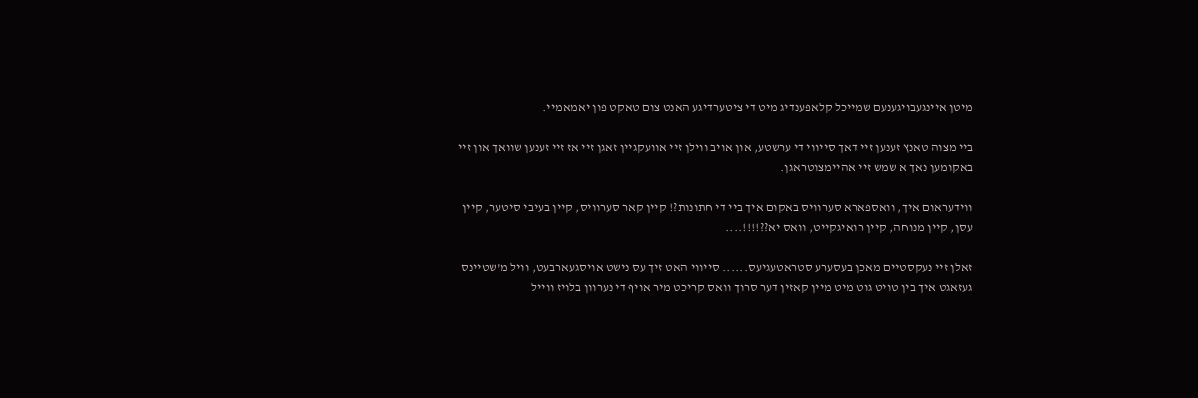מיטן איינגעבויגענעם שמייכל קלאפענדיג מיט די ציטערדיגע האנט צום טאקט פון יאמאמיי.

ביי מצוה טאנץ זענען זיי דאך סייווי די ערשטע, און אויב ווילן זיי אוועקגיין זאגן זיי אז זיי זענען שוואך און זיי באקומען נאך א שמש זיי אהיימצוטראגן.

ווידעראום איך, וואספארא סערוויס באקום איך ביי די חתונות?! קיין קאר סערוויס, קיין בעיבי סיטער, קיין עסן, קיין מנוחה, קיין רואיגקייט, וואס יא??!!!!....

זאלן זיי נעקסטיים מאכן בעסערע סטראטעגיעס...... סייווי האט זיך עס נישט אויסגעארבעט, וויל מ'שטיינס געזאגט איך בין טויט גוט מיט מיין קאזין דער סרוך וואס קריכט מיר אויף די נערוון בלויז ווייל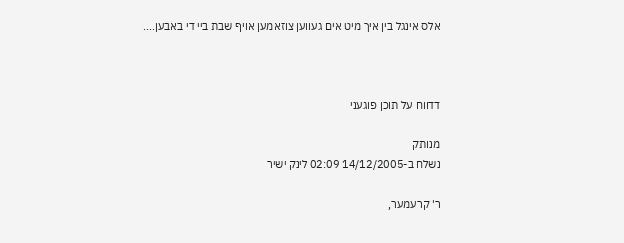אלס אינגל בין איך מיט אים געווען צוזאמען אויף שבת ביי די באבען....



דדווח על תוכן פוגעני

מנותק
נשלח ב-14/12/2005 02:09 לינק ישיר

ר' קרעמער,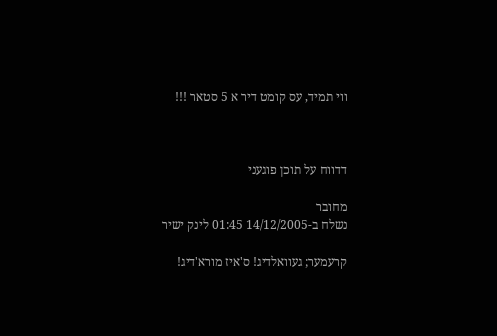ווי תמיד, עס קומט דיר א 5 סטאר !!!



דדווח על תוכן פוגעני

מחובר
נשלח ב-14/12/2005 01:45 לינק ישיר

קרעמער; געוואלדיג! ס'איז מורא'דיג!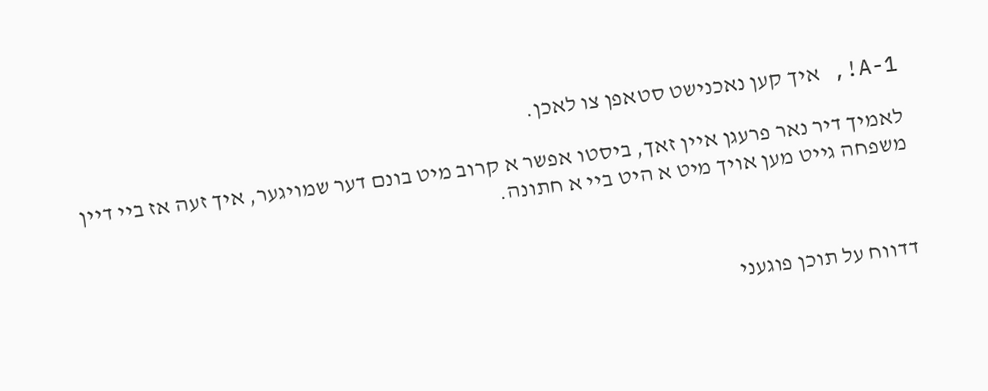A-1!, איך קען נאכנישט סטאפן צו לאכן.

לאמיך דיר נאר פרעגן איין זאך, ביסטו אפשר א קרוב מיט בונם דער שמויגער, איך זעה אז ביי דיין משפחה גייט מען אויך מיט א היט ביי א חתונה.



דדווח על תוכן פוגעני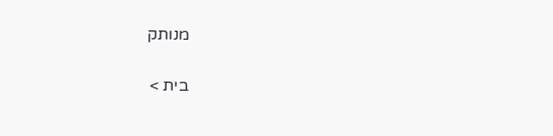מנותק

בית >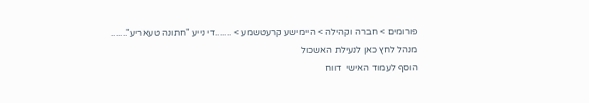פורומים > חברה וקהילה > היימישע קרעטשמע > .......די נייע "חתונה טעאריע".......
מנהל לחץ כאן לנעילת האשכול
הוסף לעמוד האישי  דווח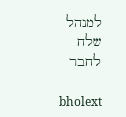למנהל שלח לחבר

bholext